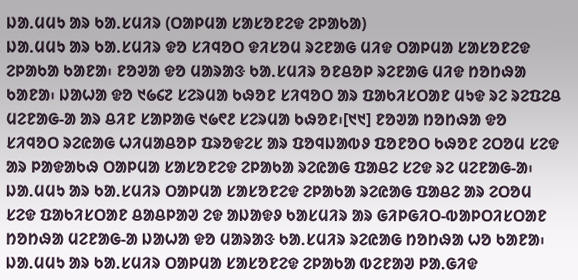ᱡᱟᱹᱢᱢᱩ ᱟᱨ ᱠᱟᱹᱥᱢᱤᱨ (ᱛᱟᱞᱢᱟ ᱥᱟᱥᱚᱱᱮᱫ ᱮᱞᱟᱠᱟ)
ᱡᱟᱹᱢᱢᱩ ᱟᱨ ᱠᱟᱹᱥᱢᱤᱨ ᱫᱚ ᱥᱤᱧᱚᱛ ᱫᱤᱥᱚᱢ ᱨᱮᱱᱟᱜ ᱢᱤᱫ ᱛᱟᱞᱢᱟ ᱥᱟᱥᱚᱱᱮᱫ ᱮᱞᱟᱠᱟ ᱠᱟᱱᱟ᱾ ᱱᱚᱣᱟ ᱫᱚ ᱢᱟᱨᱟᱝ ᱠᱟᱹᱥᱢᱤᱨ ᱚᱱᱪᱚᱞ ᱨᱮᱱᱟᱜ ᱢᱤᱫ ᱴᱚᱴᱷᱟ ᱠᱟᱱᱟ᱾ ᱡᱟᱦᱟ ᱫᱚ ᱑᱙᱔᱗ ᱥᱮᱨᱢᱟ ᱠᱷᱚᱱ ᱥᱤᱧᱚᱛ ᱟᱨ ᱯᱟᱠᱤᱥᱛᱟᱱ ᱢᱩᱫ ᱨᱮ ᱨᱮᱯᱮᱪ ᱢᱮᱱᱟᱜ-ᱟ ᱟᱨ ᱪᱤᱱ ᱥᱟᱞᱟᱜ ᱑᱙᱖᱒ ᱥᱮᱨᱢᱟ ᱠᱷᱚᱱ᱾[᱑᱑] ᱱᱚᱣᱟ ᱴᱚᱴᱷᱟ ᱫᱚ ᱥᱤᱧᱚᱛ ᱨᱮᱭᱟᱜ ᱦᱤᱢᱟᱪᱚᱞ ᱯᱨᱚᱫᱮᱥ ᱟᱨ ᱯᱚᱧᱡᱟᱵᱽ ᱯᱚᱱᱚᱛ ᱠᱷᱚᱱ ᱮᱛᱚᱢ ᱥᱮᱫ ᱟᱨ ᱞᱟᱫᱟᱠᱷ ᱛᱟᱞᱢᱟ ᱥᱟᱥᱚᱱᱮᱫ ᱮᱞᱟᱠᱟ ᱨᱮᱭᱟᱜ ᱯᱟᱪᱮ ᱥᱮᱫ ᱨᱮ ᱢᱮᱱᱟᱜ-ᱟ᱾ ᱡᱟᱹᱢᱢᱩ ᱟᱨ ᱠᱟᱹᱥᱢᱤᱨ ᱛᱟᱞᱢᱟ ᱥᱟᱥᱚᱱᱮᱫ ᱮᱞᱟᱠᱟ ᱨᱮᱭᱟᱜ ᱯᱟᱪᱮ ᱟᱨ ᱮᱛᱚᱢ ᱥᱮᱫ ᱯᱟᱠᱤᱥᱛᱟᱱ ᱪᱟᱪᱞᱟᱣ ᱮᱫ ᱟᱡᱟᱫᱽ ᱠᱟᱥᱢᱤᱨ ᱟᱨ ᱜᱤᱞᱜᱤᱛ-ᱵᱟᱞᱛᱤᱥᱛᱟᱱ ᱴᱚᱴᱷᱟ ᱢᱮᱱᱟᱜ-ᱟ ᱡᱟᱦᱟ ᱫᱚ ᱢᱟᱨᱟᱝ ᱠᱟᱹᱥᱢᱤᱨ ᱨᱮᱭᱟᱜ ᱴᱚᱴᱷᱟ ᱦᱚ ᱠᱟᱱᱟ᱾ ᱡᱟᱹᱢᱢᱩ ᱟᱨ ᱠᱟᱹᱥᱢᱤᱨ ᱛᱟᱞᱢᱟ ᱥᱟᱥᱚᱱᱮᱫ ᱮᱞᱟᱠᱟ ᱵᱮᱱᱟᱣ ᱞᱟᱹᱜᱤᱫ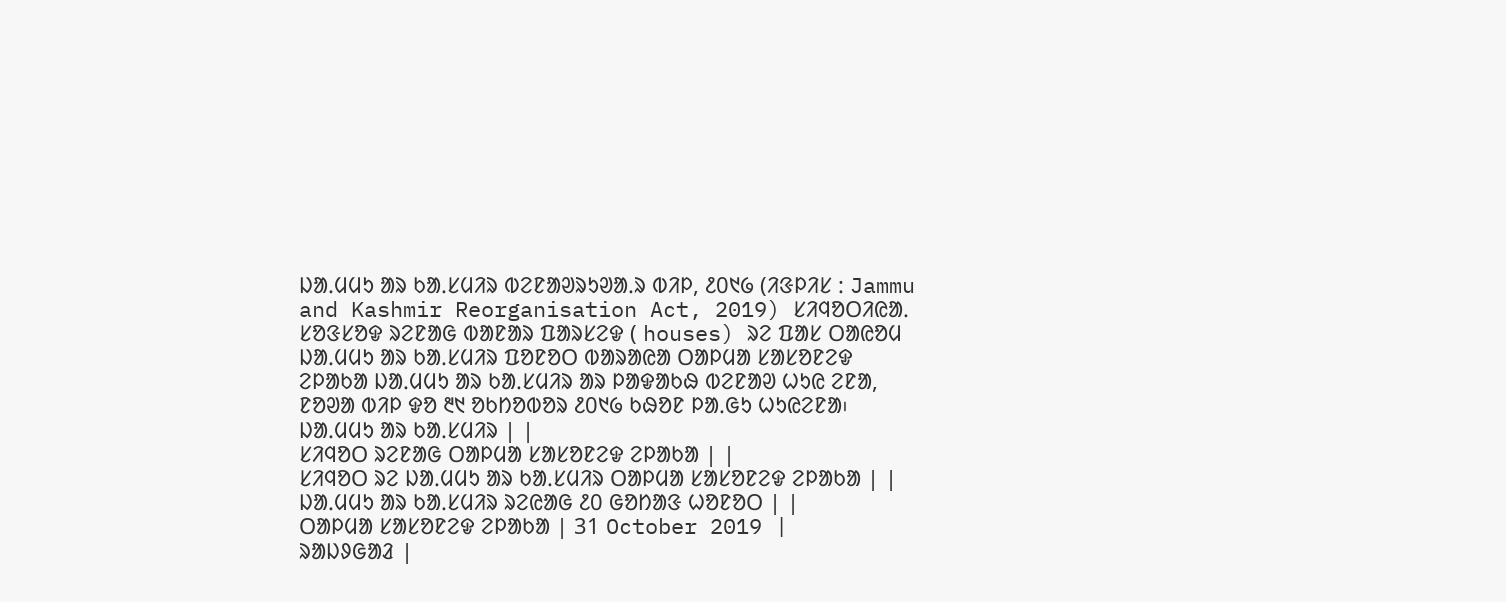ᱡᱟᱹᱢᱢᱩ ᱟᱨ ᱠᱟᱹᱥᱢᱤᱨ ᱵᱮᱱᱟᱣᱨᱩᱣᱟᱹᱨ ᱵᱤᱞ, ᱒᱐᱑᱙ (ᱤᱝᱞᱤᱥ ᱺ Jammu and Kashmir Reorganisation Act, 2019) ᱥᱤᱧᱚᱛᱤᱭᱟᱹ ᱥᱚᱝᱥᱚᱫ ᱨᱮᱱᱟᱜ ᱵᱟᱱᱟᱨ ᱯᱟᱨᱥᱮᱫ ( houses) ᱨᱮ ᱯᱟᱥ ᱛᱟᱭᱚᱢ ᱡᱟᱹᱢᱢᱩ ᱟᱨ ᱠᱟᱹᱥᱢᱤᱨ ᱯᱚᱱᱚᱛ ᱵᱟᱨᱟᱭᱟ ᱛᱟᱞᱢᱟ ᱥᱟᱥᱚᱱᱮᱫ ᱮᱞᱟᱠᱟ ᱡᱟᱹᱢᱢᱩ ᱟᱨ ᱠᱟᱹᱥᱢᱤᱨ ᱟᱨ ᱞᱟᱫᱟᱠᱷ ᱵᱮᱱᱟᱣ ᱦᱩᱭ ᱮᱱᱟ, ᱱᱚᱣᱟ ᱵᱤᱞ ᱫᱚ ᱓᱑ ᱚᱠᱴᱚᱵᱚᱨ ᱒᱐᱑᱙ ᱠᱷᱚᱱ ᱞᱟᱹᱜᱩ ᱦᱩᱭᱮᱱᱟ᱾
ᱡᱟᱹᱢᱢᱩ ᱟᱨ ᱠᱟᱹᱥᱢᱤᱨ | |
ᱥᱤᱧᱚᱛ ᱨᱮᱱᱟᱜ ᱛᱟᱞᱢᱟ ᱥᱟᱥᱚᱱᱮᱫ ᱮᱞᱟᱠᱟ | |
ᱥᱤᱧᱚᱛ ᱨᱮ ᱡᱟᱹᱢᱢᱩ ᱟᱨ ᱠᱟᱹᱥᱢᱤᱨ ᱛᱟᱞᱢᱟ ᱥᱟᱥᱚᱱᱮᱫ ᱮᱞᱟᱠᱟ | |
ᱡᱟᱹᱢᱢᱩ ᱟᱨ ᱠᱟᱹᱥᱢᱤᱨ ᱨᱮᱭᱟᱜ ᱒᱐ ᱜᱚᱴᱟᱝ ᱦᱚᱱᱚᱛ | |
ᱛᱟᱞᱢᱟ ᱥᱟᱥᱚᱱᱮᱫ ᱮᱞᱟᱠᱟ | 31 October 2019 |
ᱨᱟᱡᱽᱜᱟᱲ |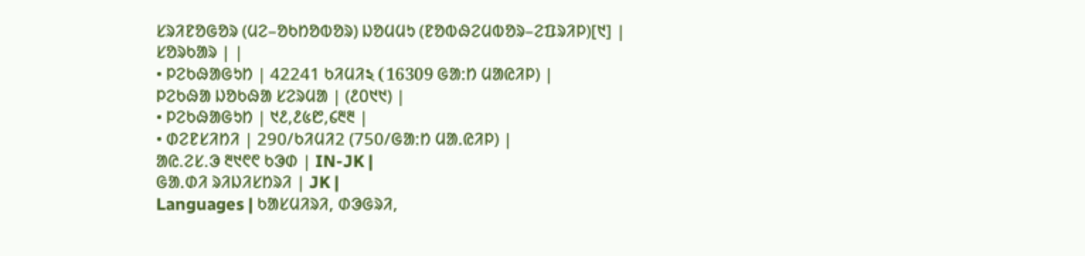ᱥᱨᱤᱱᱚᱜᱚᱨ (ᱢᱮ–ᱚᱠᱴᱚᱵᱚᱨ) ᱡᱚᱢᱢᱩ (ᱱᱚᱵᱷᱮᱢᱵᱚᱨ–ᱮᱯᱨᱤᱞ)[᱑] |
ᱥᱚᱨᱠᱟᱨ | |
• ᱞᱮᱠᱷᱟᱜᱩᱴ | 42241 ᱠᱤᱢᱤ২ (16309 ᱜᱟᱺᱴ ᱢᱟᱭᱤᱞ) |
ᱞᱮᱠᱷᱟ ᱡᱚᱠᱷᱟ ᱥᱮᱨᱢᱟ | (᱒᱐᱑᱑) |
• ᱞᱮᱠᱷᱟᱜᱩᱴ | ᱑᱒,᱒᱕᱘,᱔᱓᱓ |
• ᱰᱮᱱᱥᱤᱴᱤ | 290/ᱠᱤᱢᱤ2 (750/ᱜᱟᱺᱴ ᱢᱟᱹᱭᱤᱞ) |
ᱟᱭ.ᱮᱥ.ᱳ ᱓᱑᱖᱖ ᱠᱳᱰ | IN-JK |
ᱜᱟᱹᱰᱤ ᱨᱤᱡᱤᱥᱴᱨᱤ | JK |
Languages | ᱠᱟᱥᱢᱤᱨᱤ, ᱰᱳᱜᱨᱤ,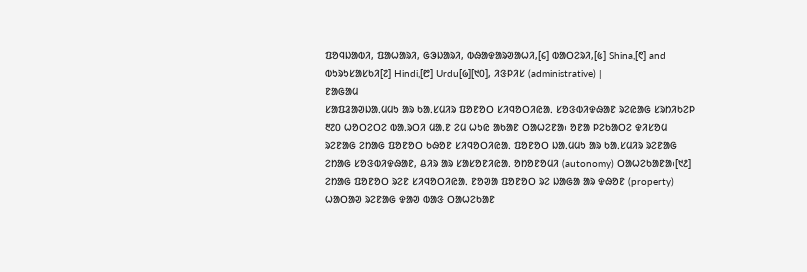ᱯᱚᱧᱡᱟᱵᱤ, ᱯᱟᱦᱟᱨᱤ, ᱜᱳᱡᱟᱨᱤ, ᱵᱷᱟᱫᱟᱨᱣᱟᱦᱤ,[᱔] ᱵᱟᱛᱮᱨᱤ,[᱕] Shina,[᱖] and ᱵᱩᱨᱩᱥᱟᱥᱠᱤ[᱗] Hindi,[᱘] Urdu[᱙][᱑᱐], ᱤᱝᱞᱤᱥ (administrative) |
ᱱᱟᱜᱟᱢ
ᱥᱟᱯᱲᱟᱣᱡᱟᱹᱢᱢᱩ ᱟᱨ ᱠᱟᱹᱥᱢᱤᱨ ᱯᱚᱱᱚᱛ ᱥᱤᱧᱚᱛᱤᱭᱟᱹ ᱥᱚᱝᱵᱤᱫᱷᱟᱱ ᱨᱮᱭᱟᱜ ᱥᱨᱴᱤᱠᱮᱞ ᱓᱗᱐ ᱦᱚᱛᱮᱛᱮ ᱵᱟᱹᱨᱛᱤ ᱢᱟᱹᱱ ᱮᱢ ᱦᱩᱭ ᱟᱠᱟᱱ ᱛᱟᱦᱮᱱᱟ᱾ ᱚᱱᱟ ᱞᱮᱠᱟᱛᱮ ᱫᱤᱥᱚᱢ ᱨᱮᱱᱟᱜ ᱮᱴᱟᱜ ᱯᱚᱱᱚᱛ ᱠᱷᱚᱱ ᱥᱤᱧᱚᱛᱤᱭᱟᱹ ᱯᱚᱱᱚᱛ ᱡᱟᱹᱢᱢᱩ ᱟᱨ ᱠᱟᱹᱥᱢᱤᱨ ᱨᱮᱱᱟᱜ ᱮᱴᱟᱜ ᱥᱚᱝᱵᱤᱫᱷᱟᱱ, ᱪᱤᱨ ᱟᱨ ᱥᱟᱥᱚᱱᱤᱭᱟᱹ ᱚᱴᱚᱱᱚᱢᱤ (autonomy) ᱛᱟᱦᱮᱠᱟᱱᱟ᱾[᱑᱒] ᱮᱴᱟᱜ ᱯᱚᱱᱚᱛ ᱨᱮᱱ ᱥᱤᱧᱚᱛᱤᱭᱟᱹ ᱱᱚᱣᱟ ᱯᱚᱱᱚᱛ ᱨᱮ ᱡᱟᱜᱟ ᱟᱨ ᱫᱷᱚᱱ (property) ᱦᱟᱛᱟᱣ ᱨᱮᱱᱟᱜ ᱫᱟᱣ ᱵᱟᱝ ᱛᱟᱦᱮᱠᱟᱱ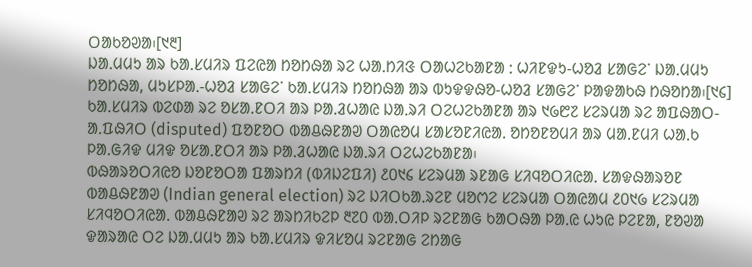ᱛᱟᱠᱚᱣᱟ᱾[᱑᱓]
ᱡᱟᱹᱢᱢᱩ ᱟᱨ ᱠᱟᱹᱥᱢᱤᱨ ᱯᱮᱭᱟ ᱴᱚᱴᱷᱟ ᱨᱮ ᱦᱟᱹᱴᱤᱝ ᱛᱟᱦᱮᱠᱟᱱᱟ ᱺ ᱦᱤᱱᱫᱩ-ᱦᱚᱲ ᱥᱟᱜᱮᱸ ᱡᱟᱹᱢᱢᱩ ᱴᱚᱴᱷᱟ, ᱢᱩᱥᱞᱟᱹ-ᱦᱚᱲ ᱥᱟᱜᱮᱸ ᱠᱟᱹᱥᱢᱤᱨ ᱴᱚᱴᱷᱟ ᱟᱨ ᱵᱩᱫᱫᱷᱚ-ᱦᱚᱲ ᱥᱟᱜᱮᱸ ᱞᱟᱫᱟᱠᱷ ᱴᱷᱚᱴᱟ᱾[᱑᱔] ᱠᱟᱹᱥᱢᱤᱨ ᱵᱮᱰᱟ ᱨᱮ ᱚᱥᱟᱹᱱᱛᱤ ᱟᱨ ᱞᱟᱹᱲᱦᱟᱭ ᱡᱟᱹᱨᱤ ᱛᱮᱦᱮᱠᱟᱱᱟ ᱟᱨ ᱑᱙᱘᱗ ᱥᱮᱨᱢᱟ ᱨᱮ ᱟᱯᱷᱟᱛ-ᱟᱹᱯᱷᱤᱛ (disputed) ᱯᱚᱱᱚᱛ ᱵᱟᱪᱷᱱᱟᱣ ᱛᱟᱭᱚᱢ ᱥᱟᱥᱚᱱᱤᱭᱟᱹ ᱚᱴᱚᱱᱚᱢᱤ ᱟᱨ ᱢᱟᱹᱱᱢᱤ ᱦᱟᱹᱠ ᱞᱟᱹᱜᱤᱫ ᱢᱤᱫ ᱚᱥᱟᱹᱱᱛᱤ ᱟᱨ ᱞᱟᱹᱲᱦᱟᱭ ᱡᱟᱹᱨᱤ ᱛᱮᱦᱮᱠᱟᱱᱟ᱾
ᱵᱷᱟᱨᱚᱛᱤᱭᱚ ᱡᱚᱱᱚᱛᱟ ᱯᱟᱨᱴᱤ (ᱵᱤᱡᱮᱯᱤ) ᱒᱐᱑᱔ ᱥᱮᱨᱢᱟ ᱨᱱᱟᱜ ᱥᱤᱧᱚᱛᱤᱭᱟᱹ ᱥᱟᱫᱷᱟᱨᱚᱱ ᱵᱟᱪᱷᱱᱟᱣ (Indian general election) ᱨᱮ ᱡᱤᱛᱠᱟᱹᱨᱮᱱ ᱢᱚᱬᱮ ᱥᱮᱨᱢᱟ ᱛᱟᱭᱟᱢ ᱒᱐᱑᱙ ᱥᱮᱨᱢᱟ ᱥᱤᱧᱚᱛᱤᱭᱟᱹ ᱵᱟᱪᱷᱱᱟᱣ ᱨᱮ ᱟᱨᱴᱤᱠᱮᱞ ᱓᱗᱐ ᱵᱟᱹᱛᱤᱞ ᱨᱮᱱᱟᱜ ᱠᱟᱛᱷᱟ ᱞᱟᱹᱭ ᱦᱩᱭ ᱞᱮᱱᱟ, ᱱᱚᱣᱟ ᱫᱟᱨᱟᱭ ᱛᱮ ᱡᱟᱹᱢᱢᱩ ᱟᱨ ᱠᱟᱹᱥᱢᱤᱨ ᱫᱤᱥᱚᱢ ᱨᱮᱱᱟᱜ ᱮᱴᱟᱜ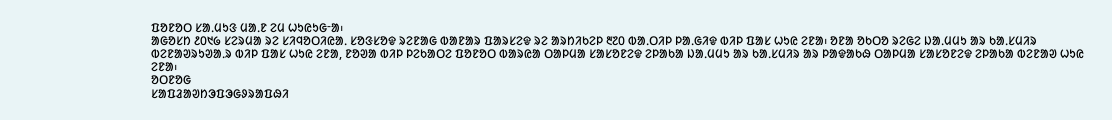ᱯᱚᱱᱚᱛ ᱥᱟᱹᱢᱩᱝ ᱢᱟᱹᱱ ᱮᱢ ᱦᱩᱭᱩᱜᱼᱟ᱾
ᱟᱜᱚᱥᱴ ᱒᱐᱑᱙ ᱥᱮᱨᱢᱟ ᱨᱮ ᱥᱤᱧᱚᱛᱤᱭᱟᱹ ᱥᱚᱝᱥᱚᱫ ᱨᱮᱱᱟᱜ ᱵᱟᱱᱟᱨ ᱯᱟᱨᱥᱮᱫ ᱨᱮ ᱟᱨᱴᱤᱠᱮᱞ ᱓᱗᱐ ᱵᱟᱹᱛᱤᱞ ᱞᱟᱹᱜᱤᱫ ᱵᱤᱞ ᱯᱟᱥ ᱦᱩᱭ ᱮᱱᱟ᱾ ᱚᱱᱟ ᱚᱠᱛᱚ ᱨᱮᱜᱮ ᱡᱟᱹᱢᱢᱩ ᱟᱨ ᱠᱟᱹᱥᱢᱤᱨ ᱵᱮᱱᱟᱣᱨᱩᱣᱟᱹᱨ ᱵᱤᱞ ᱯᱟᱥ ᱦᱩᱭ ᱮᱱᱟ, ᱱᱚᱣᱟ ᱵᱤᱞ ᱞᱮᱠᱟᱛᱮ ᱯᱚᱱᱚᱛ ᱵᱟᱨᱭᱟ ᱛᱟᱞᱢᱟ ᱥᱟᱥᱚᱱᱮᱫ ᱮᱞᱟᱠᱟ ᱡᱟᱹᱢᱢᱩ ᱟᱨ ᱠᱟᱹᱥᱢᱤᱨ ᱟᱨ ᱞᱟᱫᱟᱠᱷ ᱛᱟᱞᱢᱟ ᱥᱟᱥᱚᱱᱮᱫ ᱮᱞᱟᱠᱟ ᱵᱮᱱᱟᱣ ᱦᱩᱭ ᱮᱱᱟ᱾
ᱚᱛᱱᱚᱜ
ᱥᱟᱯᱲᱟᱣᱴᱳᱯᱳᱜᱽᱨᱟᱯᱷᱤ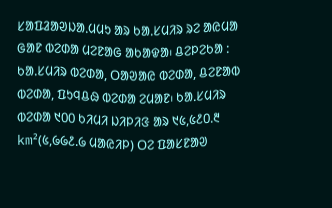ᱥᱟᱯᱲᱟᱣᱡᱟᱹᱢᱢᱩ ᱟᱨ ᱠᱟᱹᱥᱢᱤᱨ ᱨᱮ ᱟᱭᱢᱟ ᱜᱟᱱ ᱵᱮᱰᱟ ᱢᱮᱱᱟᱜ ᱟᱠᱟᱫᱟ᱾ ᱪᱮᱞᱮᱠᱟ ᱺ ᱠᱟᱹᱥᱢᱤᱨ ᱵᱮᱰᱟ, ᱛᱟᱣᱟᱭ ᱵᱮᱰᱟ, ᱪᱮᱱᱟᱵ ᱵᱮᱰᱟ, ᱯᱩᱧᱪᱷ ᱵᱮᱰᱟ ᱮᱢᱟᱱ᱾ ᱠᱟᱹᱥᱢᱤᱨ ᱵᱮᱰᱟ ᱑᱐᱐ ᱠᱤᱢᱤ ᱡᱤᱞᱤᱝ ᱟᱨ ᱑᱕,᱕᱒᱐.᱓ km²(᱕,᱙᱙᱒.᱙ ᱢᱟᱭᱤᱞ) ᱛᱮ ᱯᱟᱥᱱᱟᱣ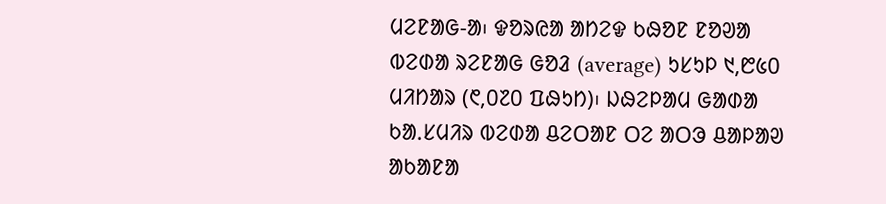ᱢᱮᱱᱟᱜ-ᱟ᱾ ᱫᱚᱨᱭᱟ ᱟᱴᱮᱫ ᱠᱷᱚᱱ ᱱᱚᱣᱟ ᱵᱮᱰᱟ ᱨᱮᱱᱟᱜ ᱜᱚᱲ (average) ᱩᱥᱩᱞ ᱑,᱘᱕᱐ ᱢᱤᱴᱟᱨ (᱖,᱐᱗᱐ ᱯᱷᱩᱴ)᱾ ᱡᱷᱮᱞᱟᱢ ᱜᱟᱰᱟ ᱠᱟᱹᱥᱢᱤᱨ ᱵᱮᱰᱟ ᱪᱮᱛᱟᱱ ᱛᱮ ᱟᱛᱳ ᱪᱟᱞᱟᱣ ᱟᱠᱟᱱᱟ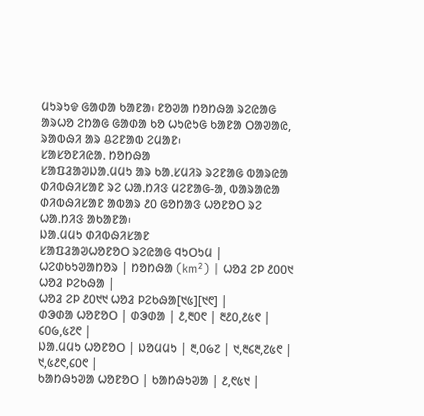ᱢᱩᱨᱩᱫ ᱜᱟᱰᱟ ᱠᱟᱱᱟ᱾ ᱱᱚᱣᱟ ᱴᱚᱴᱷᱟ ᱨᱮᱭᱟᱜ ᱟᱨᱦᱚ ᱮᱴᱟᱜ ᱜᱟᱰᱟ ᱠᱚ ᱦᱩᱭᱩᱜ ᱠᱟᱱᱟ ᱛᱟᱣᱟᱭ, ᱨᱟᱵᱷᱤ ᱟᱨ ᱪᱮᱱᱟᱵ ᱮᱢᱟᱱ᱾
ᱥᱟᱥᱚᱱᱤᱭᱟᱹ ᱴᱚᱴᱷᱟ
ᱥᱟᱯᱲᱟᱣᱡᱟᱹᱢᱢᱩ ᱟᱨ ᱠᱟᱹᱥᱢᱤᱨ ᱨᱮᱱᱟᱜ ᱵᱟᱨᱭᱟ ᱰᱤᱵᱷᱤᱥᱟᱱ ᱨᱮ ᱦᱟᱹᱴᱤᱝ ᱢᱮᱱᱟᱜ-ᱟ, ᱵᱟᱨᱟᱭᱟ ᱰᱤᱵᱷᱤᱥᱟᱱ ᱟᱵᱟᱨ ᱒᱐ ᱜᱚᱴᱟᱝ ᱦᱚᱱᱚᱛ ᱨᱮ ᱦᱟᱹᱴᱤᱝ ᱟᱠᱟᱱᱟ᱾
ᱡᱟᱹᱢᱢᱩ ᱰᱤᱵᱷᱤᱥᱟᱱ
ᱥᱟᱯᱲᱟᱣᱦᱚᱱᱚᱛ ᱨᱮᱭᱟᱜ ᱧᱩᱛᱩᱢ | ᱦᱮᱰᱠᱩᱣᱟᱴᱚᱨ | ᱴᱚᱴᱷᱟ (km²) | ᱦᱚᱲ ᱮᱞ ᱒᱐᱐᱑ ᱦᱚᱲ ᱞᱮᱠᱷᱟ |
ᱦᱚᱲ ᱮᱞ ᱒᱐᱑᱑ ᱦᱚᱲ ᱞᱮᱠᱷᱟ[᱑᱕][᱑᱖] |
ᱰᱳᱰᱟ ᱦᱚᱱᱚᱛ | ᱰᱳᱰᱟ | ᱒,᱓᱐᱖ | ᱓᱒᱐,᱒᱕᱖ | ᱔᱐᱙,᱕᱗᱖ |
ᱡᱟᱹᱢᱢᱩ ᱦᱚᱱᱚᱛ | ᱡᱚᱢᱢᱩ | ᱓,᱐᱙᱗ | ᱑,᱓᱔᱓,᱗᱕᱖ | ᱑,᱕᱒᱖,᱔᱐᱖ |
ᱠᱟᱴᱷᱩᱣᱟ ᱦᱚᱱᱚᱛ | ᱠᱟᱴᱷᱩᱣᱟ | ᱒,᱖᱕᱑ |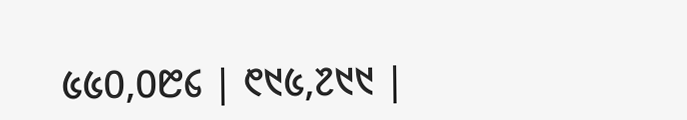᱕᱕᱐,᱐᱘᱔ | ᱖᱑᱕,᱗᱑᱑ |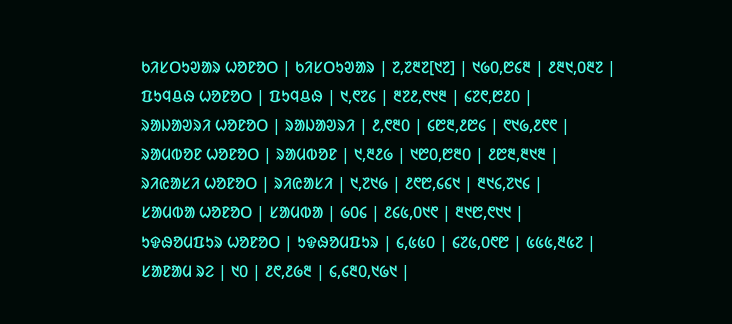ᱠᱤᱥᱛᱩᱣᱟᱨ ᱦᱚᱱᱚᱛ | ᱠᱤᱥᱛᱩᱣᱟᱨ | ᱗,᱗᱓᱗[᱑᱗] | ᱑᱙᱐,᱘᱔᱓ | ᱒᱓᱑,᱐᱓᱗ |
ᱯᱩᱧᱪᱷ ᱦᱚᱱᱚᱛ | ᱯᱩᱧᱪᱷ | ᱑,᱖᱗᱔ | ᱓᱗᱒,᱖᱑᱓ | ᱔᱗᱖,᱘᱒᱐ |
ᱨᱟᱡᱟᱣᱨᱤ ᱦᱚᱱᱚᱛ | ᱨᱟᱡᱟᱣᱨᱤ | ᱒,᱖᱓᱐ | ᱔᱘᱓,᱒᱘᱔ | ᱖᱑᱙,᱒᱖᱖ |
ᱨᱟᱢᱵᱚᱱ ᱦᱚᱱᱚᱛ | ᱨᱟᱢᱵᱚᱱ | ᱑,᱓᱒᱙ | ᱑᱘᱐,᱘᱓᱐ | ᱒᱘᱓,᱓᱑᱓ |
ᱨᱤᱭᱟᱥᱤ ᱦᱚᱱᱚᱛ | ᱨᱤᱭᱟᱥᱤ | ᱑,᱗᱑᱙ | ᱒᱖᱘,᱔᱔᱑ | ᱓᱑᱔,᱗᱑᱔ |
ᱥᱟᱢᱵᱟ ᱦᱚᱱᱚᱛ | ᱥᱟᱢᱵᱟ | ᱙᱐᱔ | ᱒᱔᱕,᱐᱑᱖ | ᱓᱑᱘,᱖᱑᱑ |
ᱩᱫᱷᱚᱢᱯᱩᱨ ᱦᱚᱱᱚᱛ | ᱩᱫᱷᱚᱢᱯᱩᱨ | ᱔,᱕᱕᱐ | ᱔᱗᱕,᱐᱖᱘ | ᱕᱕᱕,᱓᱕᱗ |
ᱥᱟᱱᱟᱢ ᱨᱮ | ᱑᱐ | ᱒᱖,᱒᱙᱓ | ᱔,᱔᱓᱐,᱑᱙᱑ |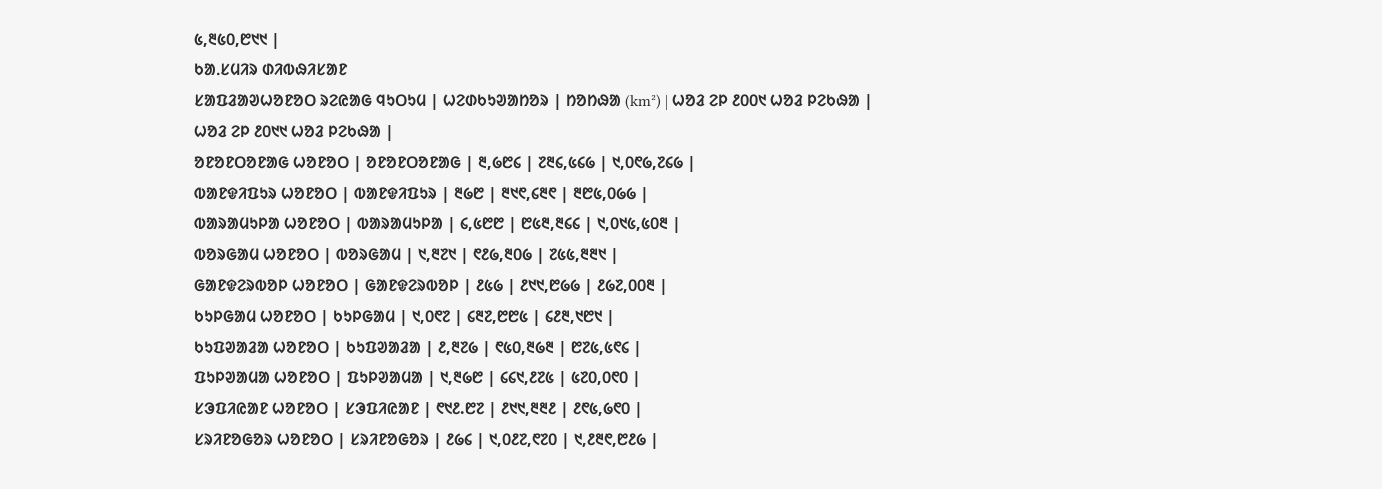᱕,᱓᱕᱐,᱘᱑᱑ |
ᱠᱟᱹᱥᱢᱤᱨ ᱰᱤᱵᱷᱤᱥᱟᱱ
ᱥᱟᱯᱲᱟᱣᱦᱚᱱᱚᱛ ᱨᱮᱭᱟᱜ ᱧᱩᱛᱩᱢ | ᱦᱮᱰᱠᱩᱣᱟᱴᱚᱨ | ᱴᱚᱴᱷᱟ (km²) | ᱦᱚᱲ ᱮᱞ ᱒᱐᱐᱑ ᱦᱚᱲ ᱞᱮᱠᱷᱟ |
ᱦᱚᱲ ᱮᱞ ᱒᱐᱑᱑ ᱦᱚᱲ ᱞᱮᱠᱷᱟ |
ᱚᱱᱚᱱᱛᱚᱱᱟᱜ ᱦᱚᱱᱚᱛ | ᱚᱱᱚᱱᱛᱚᱱᱟᱜ | ᱓,᱙᱘᱔ | ᱗᱓᱔,᱕᱔᱙ | ᱑,᱐᱖᱙,᱗᱔᱙ |
ᱵᱟᱱᱫᱤᱯᱩᱨ ᱦᱚᱱᱚᱛ | ᱵᱟᱱᱫᱤᱯᱩᱨ | ᱓᱙᱘ | ᱓᱑᱖,᱔᱓᱖ | ᱓᱘᱕,᱐᱙᱙ |
ᱵᱟᱨᱟᱢᱩᱞᱟ ᱦᱚᱱᱚᱛ | ᱵᱟᱨᱟᱢᱩᱞᱟ | ᱔,᱕᱘᱘ | ᱘᱕᱓,᱓᱔᱔ | ᱑,᱐᱑᱕,᱕᱐᱓ |
ᱵᱚᱨᱜᱟᱢ ᱦᱚᱱᱚᱛ | ᱵᱚᱨᱜᱟᱢ | ᱑,᱓᱗᱑ | ᱖᱒᱙,᱓᱐᱙ | ᱗᱕᱕,᱓᱓᱑ |
ᱜᱟᱱᱫᱮᱨᱵᱚᱞ ᱦᱚᱱᱚᱛ | ᱜᱟᱱᱫᱮᱨᱵᱚᱞ | ᱒᱕᱙ | ᱒᱑᱑,᱘᱙᱙ | ᱒᱙᱗,᱐᱐᱓ |
ᱠᱩᱞᱜᱟᱢ ᱦᱚᱱᱚᱛ | ᱠᱩᱞᱜᱟᱢ | ᱑,᱐᱖᱗ | ᱔᱓᱗,᱘᱘᱕ | ᱔᱒᱓,᱑᱘᱑ |
ᱠᱩᱯᱣᱟᱲᱟ ᱦᱚᱱᱚᱛ | ᱠᱩᱯᱣᱟᱲᱟ | ᱒,᱓᱗᱙ | ᱖᱕᱐,᱓᱙᱓ | ᱘᱗᱕,᱕᱖᱔ |
ᱯᱩᱞᱣᱟᱢᱟ ᱦᱚᱱᱚᱛ | ᱯᱩᱞᱣᱟᱢᱟ | ᱑,᱓᱙᱘ | ᱔᱔᱑,᱒᱗᱕ | ᱕᱗᱐,᱐᱖᱐ |
ᱥᱳᱯᱤᱭᱟᱱ ᱦᱚᱱᱚᱛ | ᱥᱳᱯᱤᱭᱟᱱ | ᱖᱑᱒.᱘᱗ | ᱒᱑᱑,᱓᱓᱒ | ᱒᱖᱕,᱙᱖᱐ |
ᱥᱨᱤᱱᱚᱜᱚᱨ ᱦᱚᱱᱚᱛ | ᱥᱨᱤᱱᱚᱜᱚᱨ | ᱒᱙᱔ | ᱑,᱐᱒᱗,᱖᱗᱐ | ᱑,᱒᱓᱖,᱘᱒᱙ |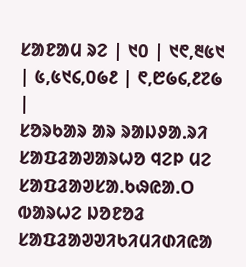ᱥᱟᱱᱟᱢ ᱨᱮ | ᱑᱐ | ᱑᱖,᱓᱕᱑ | ᱕,᱕᱑᱔,᱐᱙᱒ | ᱖,᱘᱙᱔,᱒᱗᱙ |
ᱥᱚᱨᱠᱟᱨ ᱟᱨ ᱨᱟᱡᱽᱟᱹᱨᱤ
ᱥᱟᱯᱲᱟᱣᱟᱨᱦᱚ ᱧᱮᱞ ᱢᱮ
ᱥᱟᱯᱲᱟᱣᱥᱟᱹᱠᱷᱭᱟᱹᱛ
ᱵᱟᱨᱦᱮ ᱡᱚᱱᱚᱲ
ᱥᱟᱯᱲᱟᱣᱣᱤᱠᱤᱢᱤᱰᱤᱭᱟ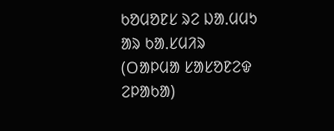ᱠᱚᱢᱚᱱᱥ ᱨᱮ ᱡᱟᱹᱢᱢᱩ ᱟᱨ ᱠᱟᱹᱥᱢᱤᱨ (ᱛᱟᱞᱢᱟ ᱥᱟᱥᱚᱱᱮᱫ ᱮᱞᱟᱠᱟ)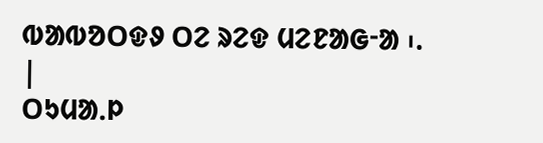ᱵᱟᱵᱚᱛᱫᱽ ᱛᱮ ᱨᱮᱫ ᱢᱮᱱᱟᱜᱼᱟ ᱾. |
ᱛᱩᱢᱟᱹᱞ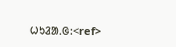ᱦᱩᱲᱟᱹᱜ:<ref>